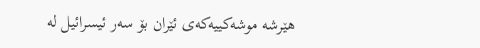هێرشە موشەکییەکەی ئێران بۆ سەر ئیسرائیل لە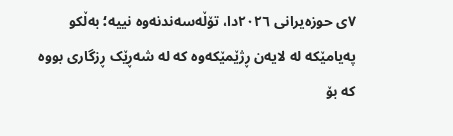٧ی حوزەیرانی ٢٠٢٦دا، تۆڵەسەندنەوە نییە؛ بەڵکو پەیامێکە لە لایەن ڕژێمێکەوە کە لە شەڕێک ڕزگاری بووە کە بۆ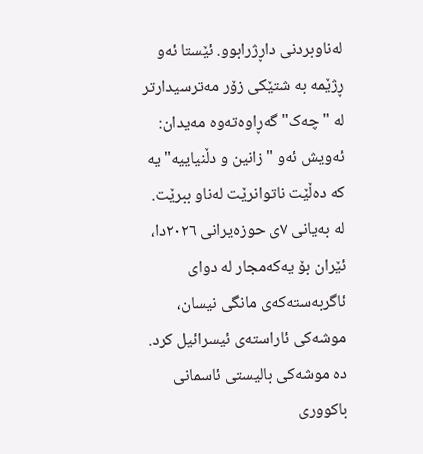لەناوبردنی داڕژرابوو. ئێستا ئەو ڕژێمە بە شتێکی زۆر مەترسیدارتر لە "چەک" گەڕاوەتەوە مەیدان: ئەویش ئەو "زانین و دڵنیاییە"یە کە دەڵێت ناتوانرێت لەناو ببرێت.
لە بەیانی ٧ی حوزەیرانی ٢٠٢٦دا، ئێران بۆ یەکەمجار لە دوای ئاگربەستەکەی مانگی نیسان، موشەکی ئاراستەی ئیسرائیل کرد. دە موشەکی بالیستی ئاسمانی باکووری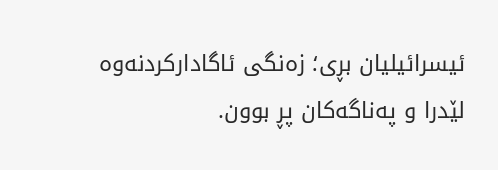ئیسرائیلیان بڕی؛ زەنگی ئاگادارکردنەوە لێدرا و پەناگەکان پڕ بوون.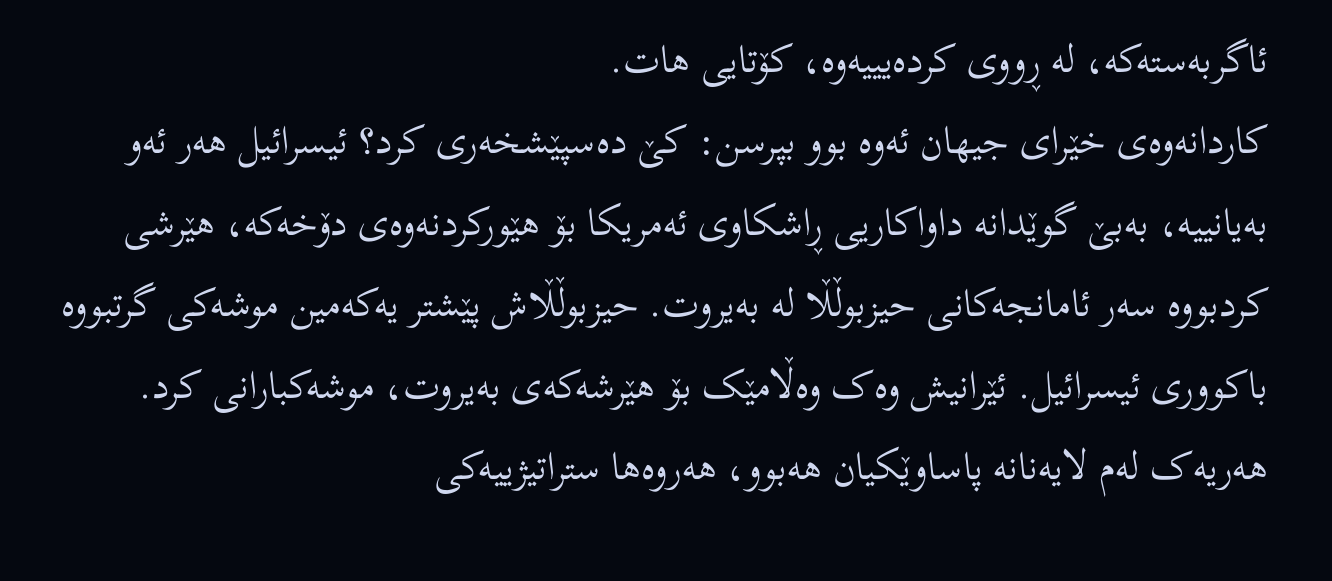ئاگربەستەکە، لە ڕووی کردەیییەوە، کۆتایی هات.
کاردانەوەی خێرای جیهان ئەوە بوو بپرسن: کێ دەسپێشخەری کرد؟ ئیسرائیل هەر ئەو بەیانییە، بەبێ گوێدانە داواکاریی ڕاشکاوی ئەمریکا بۆ هێورکردنەوەی دۆخەکە، هێرشی کردبووە سەر ئامانجەکانی حیزبوڵڵا لە بەیروت. حیزبوڵڵاش پێشتر یەکەمین موشەکی گرتبووە باکووری ئیسرائیل. ئێرانیش وەک وەڵامێک بۆ هێرشەکەی بەیروت، موشەکبارانی کرد. هەریەک لەم لایەنانە پاساوێکیان هەبوو، هەروەها ستراتیژییەکی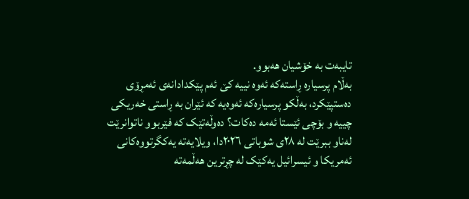تایبەت بە خۆشیان هەبوو.
بەڵام پرسیارە ڕاستەکە ئەوە نییە کێ ئەم پێکدادانەی ئەمڕۆی دەستپێکرد، بەڵکو پرسیارەکە ئەوەیە کە ئێران بە ڕاستی خەریکی چییە و بۆچی ئێستا ئەمە دەکات؟ دەوڵەتێک کە فێربوو ناتوانرێت لەناو ببرێت لە ٢٨ی شوباتی ٢٠٢٦دا، ویلایەتە یەکگرتووەکانی ئەمریکا و ئیسرائیل یەکێک لە چڕترین هەڵمەتە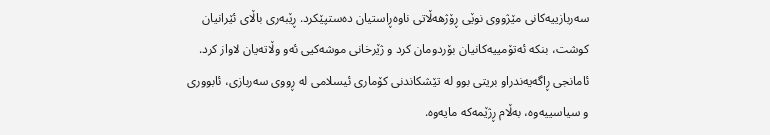سەربازییەکانی مێژووی نوێی ڕۆژهەڵاتی ناوەڕاستیان دەستپێکرد. ڕێبەری باڵای ئێرانیان کوشت، بنکە ئەتۆمییەکانیان بۆردومان کرد و ژێرخانی موشەکیی ئەو وڵاتەیان لاواز کرد. ئامانجی ڕاگەیەندراو بریتی بوو لە تێشکاندنی کۆماری ئیسلامی لە ڕووی سەربازی، ئابووری و سیاسییەوە، بەڵام ڕژێمەکە مایەوە.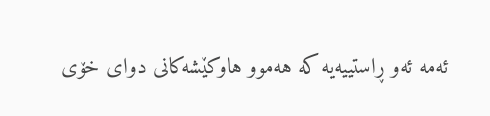ئەمە ئەو ڕاستییەیە کە هەموو هاوکێشەکانی دوای خۆی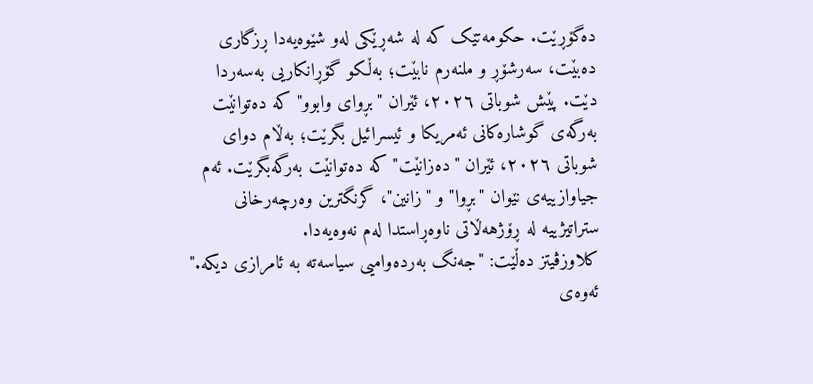دەگۆڕێت. حکومەتێک کە لە شەڕێکی لەو شێوەیەدا ڕزگاری دەبێت، سەرشۆڕ و ملنەرم نابێت؛ بەڵکو گۆڕانکاریی بەسەردا دێت. پێش شوباتی ٢٠٢٦، ئێران "بڕوای وابوو" کە دەتوانێت بەرگەی گوشارەکانی ئەمریکا و ئیسرائیل بگرێت؛ بەڵام دوای شوباتی ٢٠٢٦، ئێران "دەزانێت" کە دەتوانێت بەرگەبگرێت. ئەم جیاوازییەی نێوان "بڕوا" و "زانین"، گرنگترین وەرچەرخانی ستراتیژییە لە ڕۆژهەڵاتی ناوەڕاستدا لەم نەوەیەدا.
کلاوزڤیتز دەڵێت: "جەنگ بەردەوامیی سیاسەتە بە ئامرازی دیکە." ئەوەی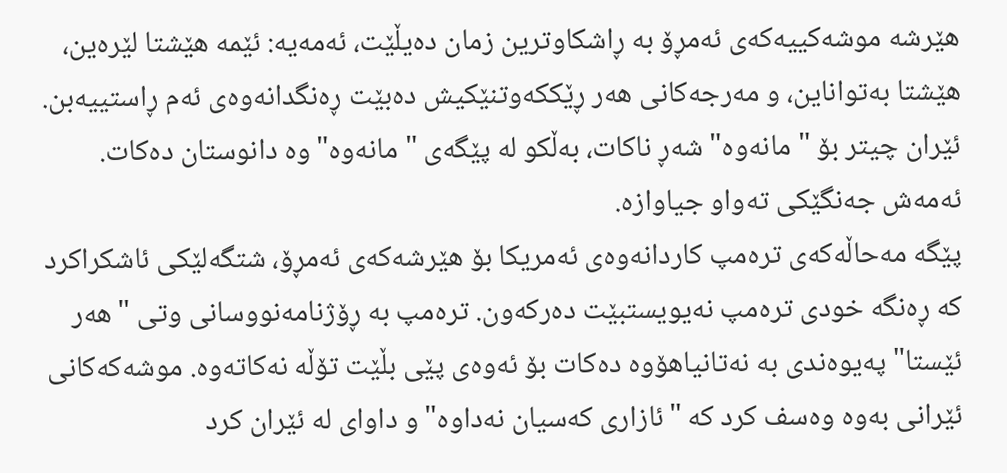هێرشە موشەکییەکەی ئەمڕۆ بە ڕاشکاوترین زمان دەیڵێت، ئەمەیە: ئێمە هێشتا لێرەین، هێشتا بەتواناین، و مەرجەکانی هەر ڕێککەوتنێکیش دەبێت ڕەنگدانەوەی ئەم ڕاستییەبن. ئێران چیتر بۆ "مانەوە" شەڕ ناکات، بەڵکو لە پێگەی "مانەوە"وە دانوستان دەکات. ئەمەش جەنگێکی تەواو جیاوازە.
پێگە مەحاڵەکەی ترەمپ کاردانەوەی ئەمریکا بۆ هێرشەکەی ئەمڕۆ، شتگەلێکی ئاشکراکرد کە ڕەنگە خودی ترەمپ نەیویستبێت دەرکەون. ترەمپ بە ڕۆژنامەنووسانی وتی "هەر ئێستا" پەیوەندی بە نەتانیاهۆوە دەکات بۆ ئەوەی پێی بڵێت تۆڵە نەکاتەوە. موشەکەکانی ئێرانی بەوە وەسف کرد کە "ئازاری کەسیان نەداوە" و داوای لە ئێران کرد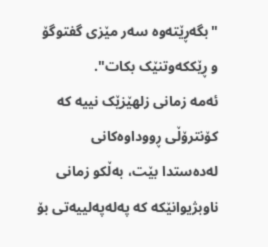"بگەڕێتەوە سەر مێزی گفتوگۆ و ڕێککەوتنێک بکات".
ئەمە زمانی زلهێزێک نییە کە کۆنترۆڵی ڕووداوەکانی لەدەستدا بێت، بەڵکو زمانی ناوبژیوانێکە کە پەلەپەلییەتی بۆ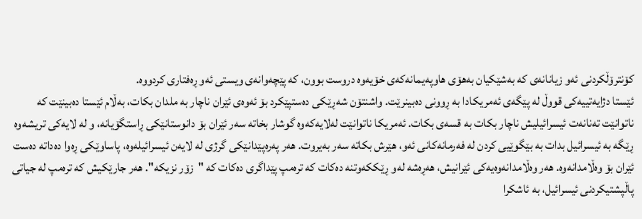کۆنترۆڵکردنی ئەو زیانانەی کە بەشێکیان بەهۆی هاوپەیمانەکەی خۆیەوە دروست بوون، کە پێچەوانەی ویستی ئەو ڕەفتاری کردووە.
ئێستا دژایەتییەکی قووڵ لە پێگەی ئەمریکادا بە ڕوونی دەبینرێت. واشنتۆن شەڕێکی دەستپێکرد بۆ ئەوەی ئێران ناچار بە ملدان بکات، بەڵام ئێستا دەبینێت کە ناتوانێت تەنانەت ئیسرائیلیش ناچار بکات بە قسەی بکات. ئەمریکا ناتوانێت لەلایەکەوە گوشار بخاتە سەر ئێران بۆ دانوستانێکی ڕاستگۆیانە، و لە لایەکی تریشەوە ڕێگە بە ئیسرائیل بدات بە بێگوێیی کردن لە فەرمانەکانی ئەو، هێرش بکاتە سەر بەیروت. هەر پەرەپێدانێکی گرژی لە لایەن ئیسرائیلەوە، پاساوێکی ڕەوا دەداتە دەست ئێران بۆ وەڵامدانەوە. هەر وەڵامدانەوەیەکی ئێرانیش، هەڕەشە لەو ڕێککەوتنە دەکات کە ترەمپ پێداگری دەکات کە "زۆر نزیکە". هەر جارێکیش کە ترەمپ لە جیاتی پاڵپشتیکردنی ئیسرائیل، بە ئاشکرا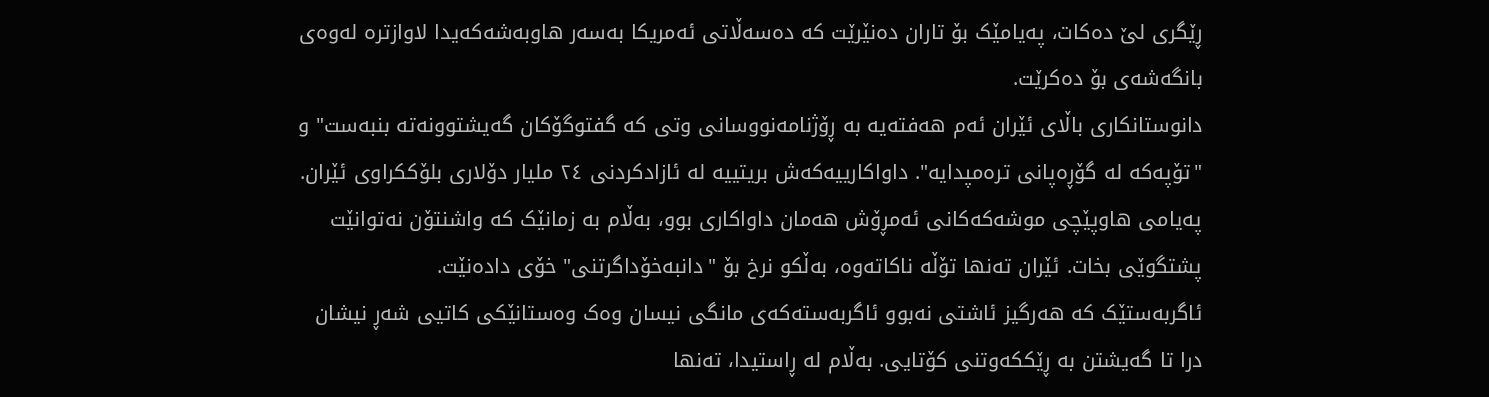ڕێگری لێ دەکات، پەیامێک بۆ تاران دەنێرێت کە دەسەڵاتی ئەمریکا بەسەر هاوبەشەکەیدا لاوازترە لەوەی بانگەشەی بۆ دەکرێت.
دانوستانکاری باڵای ئێران ئەم هەفتەیە بە ڕۆژنامەنووسانی وتی کە گفتوگۆکان گەیشتوونەتە بنبەست" و "تۆپەکە لە گۆڕەپانی ترەمپدایە". داواکارییەکەش بریتییە لە ئازادکردنی ٢٤ ملیار دۆلاری بلۆککراوی ئێران. پەیامی هاوپێچی موشەکەکانی ئەمڕۆش هەمان داواکاری بوو، بەڵام بە زمانێک کە واشنتۆن نەتوانێت پشتگوێی بخات. ئێران تەنها تۆڵە ناکاتەوە، بەڵکو نرخ بۆ "دانبەخۆداگرتنی" خۆی دادەنێت.
ئاگربەستێک کە هەرگیز ئاشتی نەبوو ئاگربەستەکەی مانگی نیسان وەک وەستانێکی کاتیی شەڕ نیشان درا تا گەیشتن بە ڕێککەوتنی کۆتایی. بەڵام لە ڕاستیدا، تەنها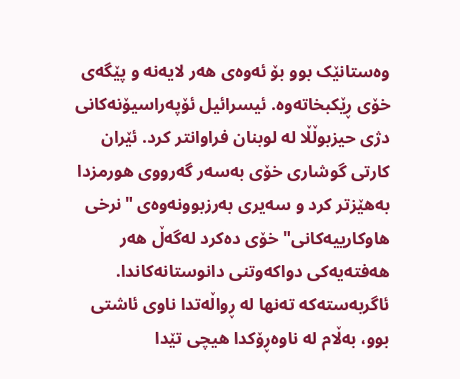وەستانێک بوو بۆ ئەوەی هەر لایەنە و پێگەی خۆی ڕێکبخاتەوە. ئیسرائیل ئۆپەراسیۆنەکانی دژی حیزبوڵڵا لە لوبنان فراوانتر کرد. ئێران کارتی گوشاری خۆی بەسەر گەرووی هورمزدا بەهێزتر کرد و سەیری بەرزبوونەوەی "نرخی هاوکارییەکانی" خۆی دەکرد لەگەڵ هەر هەفتەیەکی دواکەوتنی دانوستانەکاندا. ئاگربەستەکە تەنها لە ڕواڵەتدا ناوی ئاشتی بوو، بەڵام لە ناوەڕۆکدا هیچی تێدا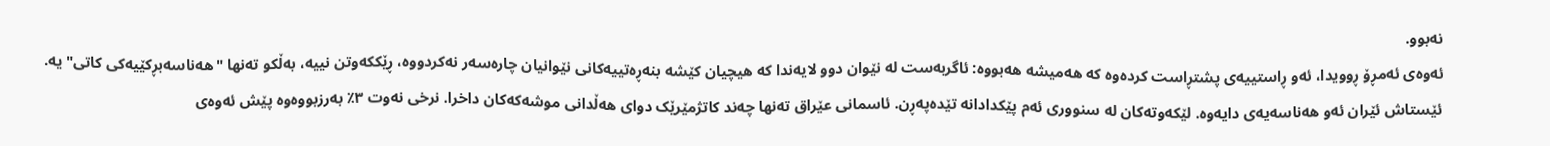نەبوو.
ئەوەی ئەمڕۆ ڕوویدا، ئەو ڕاستییەی پشتڕاست کردەوە کە هەمیشە هەبووە: ئاگربەست لە نێوان دوو لایەندا کە هیچیان کێشە بنەڕەتییەکانی نێوانیان چارەسەر نەکردووە، ڕێککەوتن نییە، بەڵکو تەنها "هەناسەبڕکێیەکی کاتی"یە. ئێستاش ئێران ئەو هەناسەیەی دایەوە. لێکەوتەکان لە سنووری ئەم پێکدادانە تێدەپەڕن. ئاسمانی عێراق تەنها چەند کاتژمێرێک دوای هەڵدانی موشەکەکان داخرا. نرخی نەوت ٣٪ بەرزبووەوە پێش ئەوەی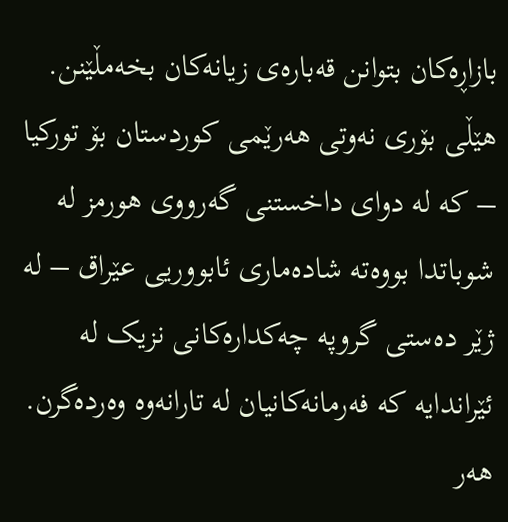بازاڕەکان بتوانن قەبارەی زیانەکان بخەمڵێنن. هێڵی بۆری نەوتی هەرێمی کوردستان بۆ تورکیا – کە لە دوای داخستنی گەرووی هورمز لە شوباتدا بووەتە شادەماری ئابووریی عێراق – لە ژێر دەستی گروپە چەکدارەکانی نزیک لە ئێراندایە کە فەرمانەکانیان لە تارانەوە وەردەگرن. هەر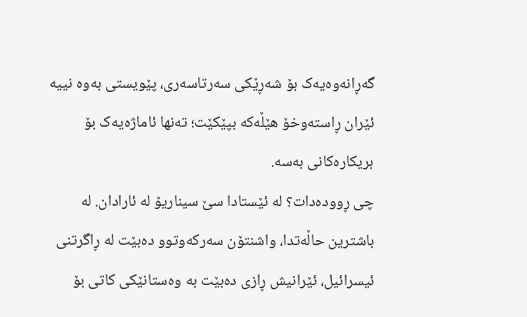گەڕانەوەیەک بۆ شەڕێکی سەرتاسەری، پێویستی بەوە نییە ئێران ڕاستەوخۆ هێڵەکە بپێکێت؛ تەنها ئاماژەیەک بۆ بریکارەکانی بەسە.
چی ڕوودەدات؟ لە ئێستادا سێ سیناریۆ لە ئارادان. لە باشترین حاڵەتدا، واشنتۆن سەرکەوتوو دەبێت لە ڕاگرتنی ئیسرائیل، ئێرانیش ڕازی دەبێت بە وەستانێکی کاتی بۆ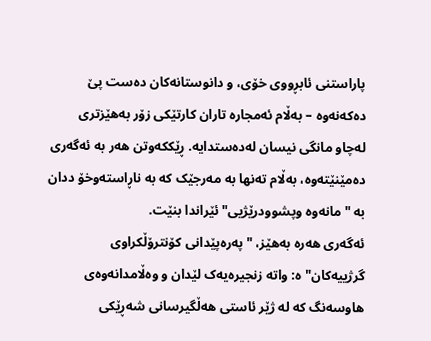پاراستنی ئابڕووی خۆی، و دانوستانەکان دەست پێ دەکەنەوە – بەڵام ئەمجارە تاران کارتێکی زۆر بەهێزتری لەچاو مانگی نیسان لەدەستدایە. ڕێککەوتن هەر بە ئەگەری دەمێنێتەوە، بەڵام تەنها بە مەرجێک کە بە ناڕاستەوخۆ ددان بە "مانەوە وپشوودرێژیی" ئێراندا بنێت.
ئەگەری هەرە بەهێز، "پەرەپێدانی کۆنترۆڵکراوی گرژییەکان"ە: واتە زنجیرەیەک لێدان و وەڵامدانەوەی هاوسەنگ کە لە ژێر ئاستی هەڵگیرسانی شەڕێکی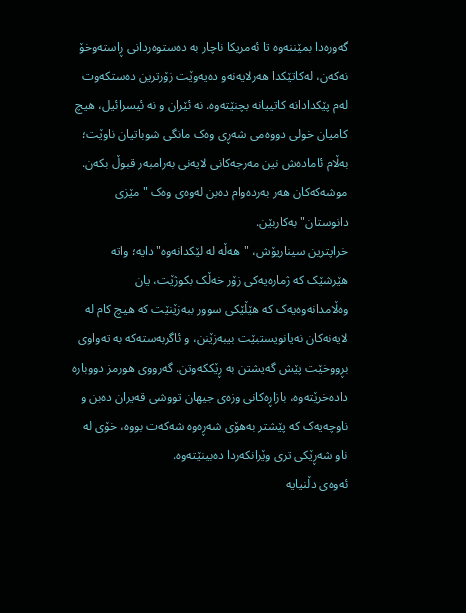گەورەدا بمێننەوە تا ئەمریکا ناچار بە دەستوەردانی ڕاستەوخۆ نەکەن، لەکاتێکدا هەرلایەنەو دەیەوێت زۆرترین دەستکەوت لەم پێکدادانە کاتییانە بچنێتەوە. نە ئێران و نە ئیسرائیل، هیچ کامیان خولی دووەمی شەڕی وەک مانگی شوباتیان ناوێت؛ بەڵام ئامادەش نین مەرجەکانی لایەنی بەرامبەر قبوڵ بکەن. موشەکەکان هەر بەردەوام دەبن لەوەی وەک "مێزی دانوستان" بەکاربێن.
خراپترین سیناریۆش، "هەڵە لە لێکدانەوە"دایە؛ واتە هێرشێک کە ژمارەیەکی زۆر خەڵک بکوژێت، یان وەڵامدانەوەیەک کە هێڵێکی سوور ببەزێنێت کە هیچ کام لە لایەنەکان نەیانویستبێت بیبەزێنن، و ئاگربەستەکە بە تەواوی بڕووخێت پێش گەیشتن بە ڕێککەوتن. گەرووی هورمز دووبارە دادەخرێتەوە، بازاڕەکانی وزەی جیهان تووشی قەیران دەبن و ناوچەیەک کە پێشتر بەهۆی شەڕەوە شەکەت بووە، خۆی لە ناو شەڕێکی تری وێرانکەردا دەبینێتەوە.
ئەوەی دڵنیایە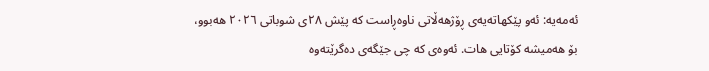ئەمەیە: ئەو پێکهاتەیەی ڕۆژهەڵاتی ناوەڕاست کە پێش ٢٨ی شوباتی ٢٠٢٦ هەبوو، بۆ هەمیشە کۆتایی هات. ئەوەی کە چی جێگەی دەگرێتەوە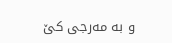و بە مەرجی کێ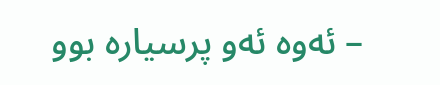– ئەوە ئەو پرسیارە بوو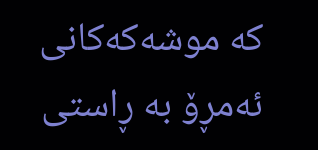کە موشەکەکانی ئەمڕۆ بە ڕاستی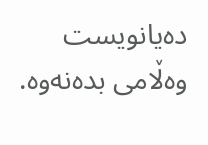دەیانویست وەڵامی بدەنەوە.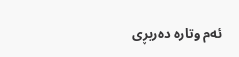ئەم وتارە دەربڕی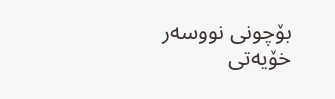بۆچونی نووسەر خۆیەتی